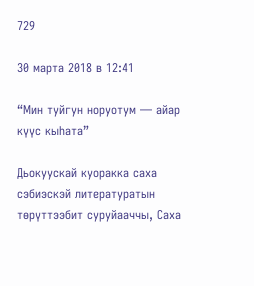729

30 марта 2018 в 12:41

“Мин туйгун норуотум — айар күүс кыһата”

Дьокуускай куоракка саха сэбиэскэй литературатын төрүттээбит суруйааччы, Саха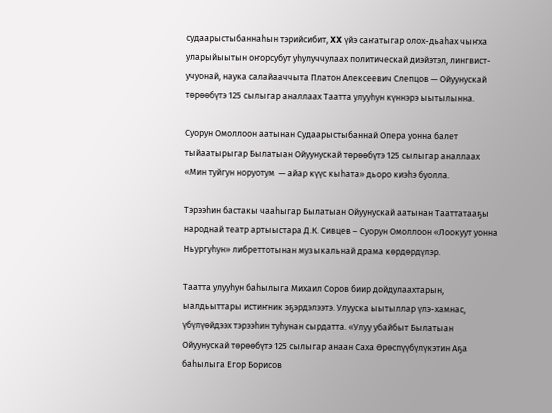судаарыстыбаннаһын тэрийсибит, XX үйэ саҥатыгар олох-дьаһах чыҥха уларыйыытын оҥорсубут уһулуччулаах политическай диэйэтэл, лингвист-учуонай, наука салайааччыта Платон Алексеевич Слепцов — Ойуунускай төрөөбүтэ 125 сылыгар аналлаах Таатта улууһун күннэрэ ыытылынна.

Суорун Омоллоон аатынан Судаарыстыбаннай Опера уонна балет тыйаатырыгар Былатыан Ойуунускай төрөөбүтэ 125 сылыгар аналлаах «Мин туйгун норуотум  — айар күүс кыһата» дьоро киэһэ буолла.

Тэрээһин бастакы чааһыгар Былатыан Ойуунускай аатынан Тааттатааҕы народнай театр артыыстара Д.К. Сивцев – Суорун Омоллоон «Лоокуут уонна Ньургуһун» либреттотынан музыкальнай драма көрдөрдүлэр.

Таатта улууһун баһылыга Михаил Соров биир дойдулаахтарын, ыалдьыттары истиҥник эҕэрдэлээтэ. Улууска ыытыллар үлэ-хамнас, үбүлүөйдээх тэрээһин туһунан сырдатта. «Улуу убайбыт Былатыан Ойуунускай төрөөбүтэ 125 сылыгар анаан Саха Өрөспүүбүлүкэтин Аҕа баһылыга Егор Борисов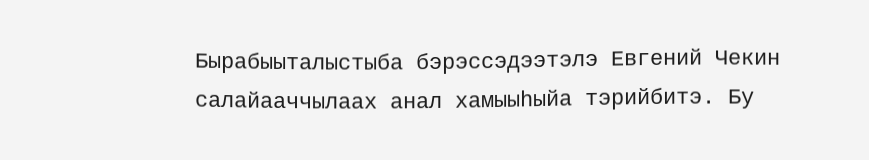Бырабыыталыстыба бэрэссэдээтэлэ Евгений Чекин салайааччылаах анал хамыыһыйа тэрийбитэ. Бу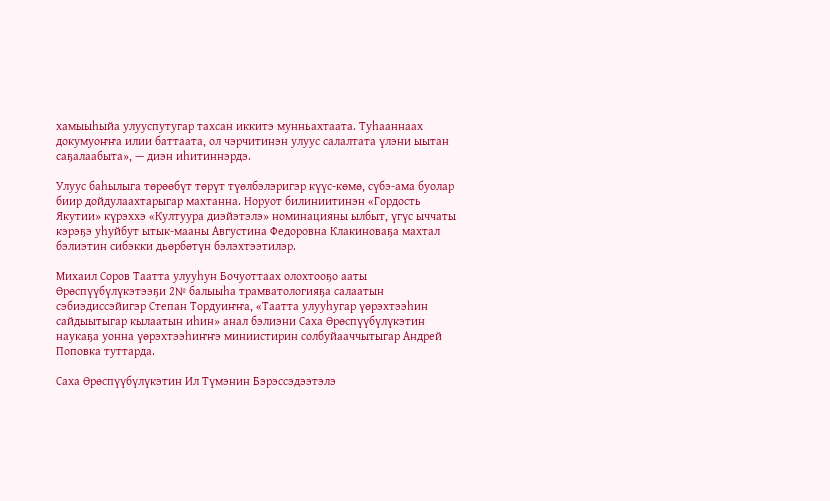хамыыһыйа улууспутугар тахсан иккитэ мунньахтаата. Туһааннаах докумуоҥҥа илии баттаата, ол чэрчитинэн улуус салалтата үлэни ыытан саҕалаабыта», — диэн иһитиннэрдэ.

Улуус баһылыга төрөөбүт төрүт түөлбэлэригэр күүс-көмө, сүбэ-ама буолар биир дойдулаахтарыгар махтанна. Норуот билиниитинэн «Гордость Якутии» күрэххэ «Култуура диэйэтэлэ» номинацияны ылбыт, үгүс ыччаты кэрэҕэ уһуйбут ытык-мааны Августина Федоровна Клакиноваҕа махтал бэлиэтин сибэкки дьөрбөтүн бэлэхтээтилэр.

Михаил Соров Таатта улууһун Бочуоттаах олохтооҕо ааты Өрөспүүбүлүкэтээҕи 2№ балыыһа трамватологияҕа салаатын сэбиэдиссэйигэр Степан Тордуиҥҥа, «Таатта улууһугар үөрэхтээһин сайдыытыгар кылаатын иһин» анал бэлиэни Саха Өрөспүүбүлүкэтин наукаҕа уонна үөрэхтээһиҥҥэ миниистирин солбуйааччытыгар Андрей Поповка туттарда.

Саха Өрөспүүбүлүкэтин Ил Түмэнин Бэрэссэдээтэлэ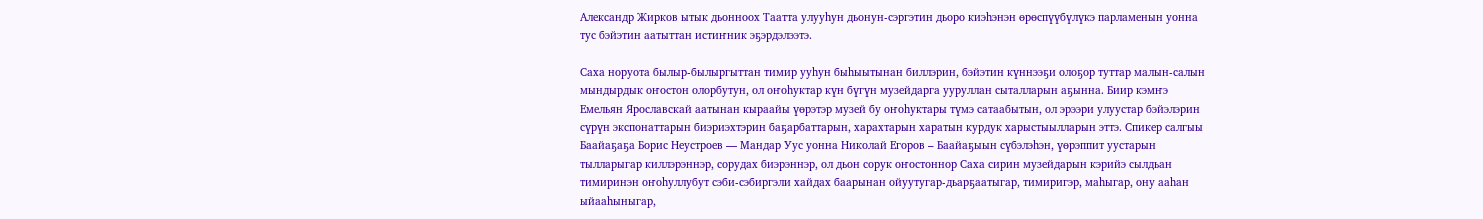Александр Жирков ытык дьонноох Таатта улууһун дьонун-сэргэтин дьоро киэһэнэн өрөспүүбүлүкэ парламенын уонна тус бэйэтин аатыттан истиҥник эҕэрдэлээтэ.

Саха норуота былыр-былыргыттан тимир ууһун быһыытынан биллэрин, бэйэтин күннээҕи олоҕор туттар малын-салын мындырдык оҥостон олорбутун, ол оҥоһуктар күн бүгүн музейдарга ууруллан сыталларын аҕынна. Биир кэмҥэ Емельян Ярославскай аатынан кыраайы үөрэтэр музей бу оҥоһуктары түмэ сатаабытын, ол эрээри улуустар бэйэлэрин сүрүн экспонаттарын биэриэхтэрин баҕарбаттарын, харахтарын харатын курдук харыстыылларын эттэ. Спикер салгыы Баайаҕаҕа Борис Неустроев — Мандар Уус уонна Николай Егоров – Баайаҕыын сүбэлэһэн, үөрэппит уустарын тылларыгар киллэрэннэр, сорудах биэрэннэр, ол дьон сорук оҥостоннор Саха сирин музейдарын кэрийэ сылдьан тимиринэн оҥоһуллубут сэби-сэбиргэли хайдах баарынан ойуутугар-дьарҕаатыгар, тимиригэр, маһыгар, ону ааһан ыйааһыныгар,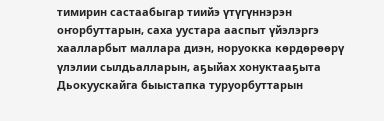тимирин састаабыгар тиийэ үтүгүннэрэн оҥорбуттарын, саха уустара ааспыт үйэлэргэ хаалларбыт маллара диэн, норуокка көрдөрөөрү үлэлии сылдьалларын, аҕыйах хонуктааҕыта Дьокуускайга быыстапка туруорбуттарын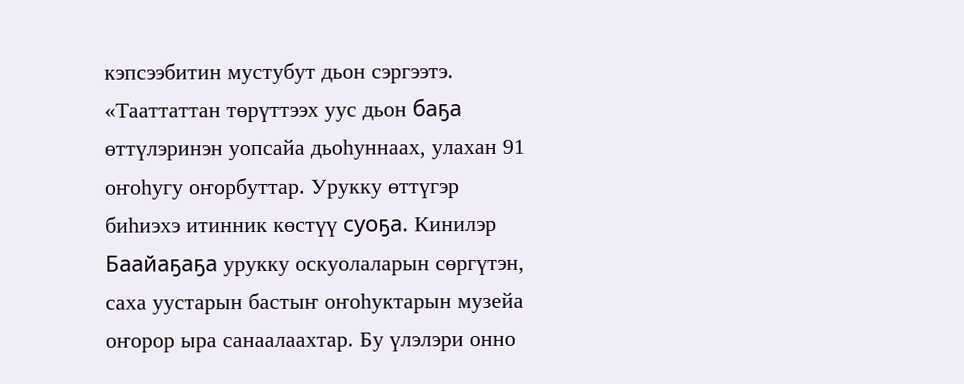кэпсээбитин мустубут дьон сэргээтэ. «Тааттаттан төрүттээх уус дьон баҕа өттүлэринэн уопсайа дьоһуннаах, улахан 91 оҥоһугу оҥорбуттар. Урукку өттүгэр биһиэхэ итинник көстүү суоҕа. Кинилэр Баайаҕаҕа урукку оскуолаларын сөргүтэн, саха уустарын бастыҥ оҥоһуктарын музейа оҥорор ыра санаалаахтар. Бу үлэлэри онно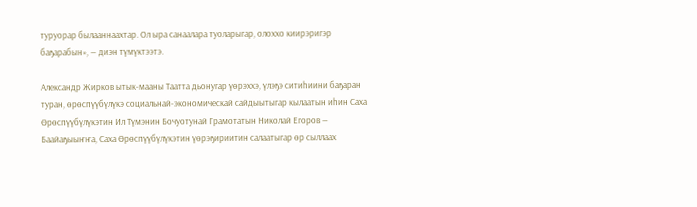туруорар былааннаахтар. Ол ыра санаалара туоларыгар, олоххо киирэригэр баҕарабын», — диэн түмүктээтэ.

Александр Жирков ытык-мааны Таатта дьонугар үөрэххэ, үлэҕэ ситиһиини баҕаран туран, өрөспүүбүлүкэ социальнай-экономическай сайдыытыгар кылаатын иһин Саха Өрөспүүбүлүкэтин Ил Түмэнин Бочуотунай Грамотатын Николай Егоров — Баайаҕыыҥҥа, Саха Өрөспүүбүлүкэтин үөрэҕириитин салаатыгар өр сыллаах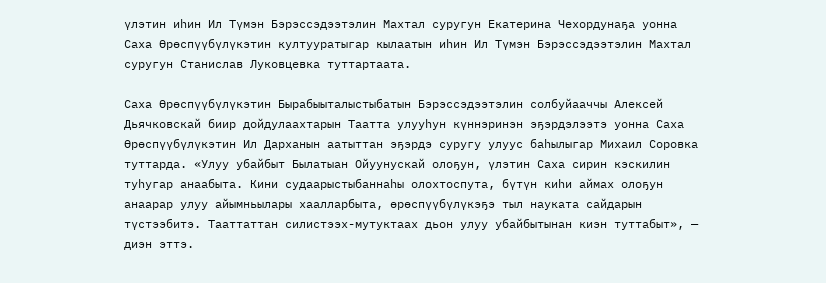үлэтин иһин Ил Түмэн Бэрэссэдээтэлин Махтал суругун Екатерина Чехордунаҕа уонна Саха Өрөспүүбүлүкэтин култууратыгар кылаатын иһин Ил Түмэн Бэрэссэдээтэлин Махтал суругун Станислав Луковцевка туттартаата.

Саха Өрөспүүбүлүкэтин Бырабыыталыстыбатын Бэрэссэдээтэлин солбуйааччы Алексей Дьячковскай биир дойдулаахтарын Таатта улууһун күннэринэн эҕэрдэлээтэ уонна Саха Өрөспүүбүлүкэтин Ил Дарханын аатыттан эҕэрдэ суругу улуус баһылыгар Михаил Соровка туттарда. «Улуу убайбыт Былатыан Ойуунускай олоҕун, үлэтин Саха сирин кэскилин туһугар анаабыта. Кини судаарыстыбаннаһы олохтоспута, бүтүн киһи аймах олоҕун анаарар улуу айымньылары хаалларбыта, өрөспүүбүлүкэҕэ тыл науката сайдарын түстээбитэ. Тааттаттан силистээх-мутуктаах дьон улуу убайбытынан киэн туттабыт», — диэн эттэ.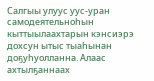Салгыы улуус уус-уран самодеятельноһын кыттыылаахтарын кэнсиэрэ дохсун ытыс тыаһынан доҕуһуолланна. Алаас ахтылҕаннаах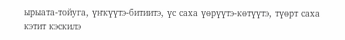ырыата-тойуга, үҥкүүтэ-битиитэ, үс саха үөрүүтэ-көтүүтэ, түөрт саха кэтит кэскилэ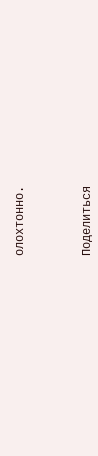олохтонно.



Поделиться